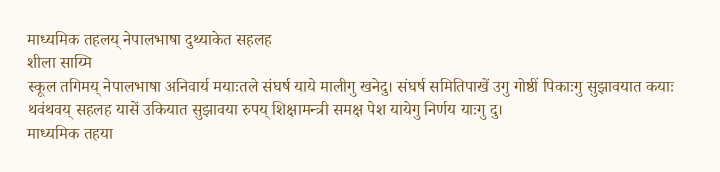माध्यमिक तहलय् नेपालभाषा दुथ्याकेत सहलह
शीला साय्मि
स्कूल तगिमय् नेपालभाषा अनिवार्य मयाःतले संघर्ष याये मालीगु खनेदु। संघर्ष समितिपाखें उगु गोष्ठीं पिकाःगु सुझावयात कयाः थवंथवय् सहलह यासें उकियात सुझावया रुपय् शिक्षामन्त्री समक्ष पेश यायेगु निर्णय याःगु दु।
माध्यमिक तहया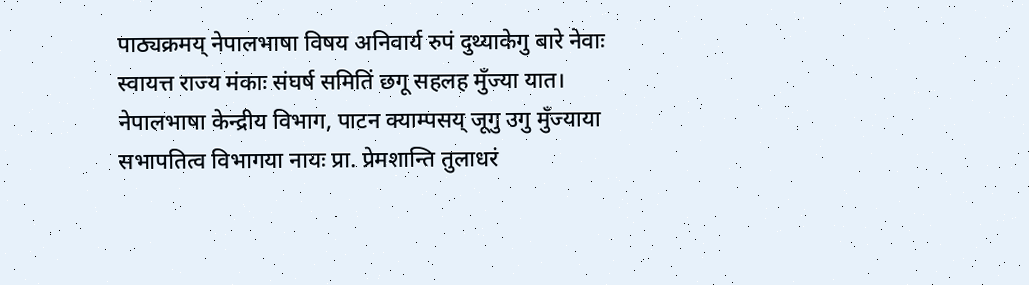पाठ्यक्रमय् नेपालभाषा विषय अनिवार्य रुपं दुथ्याकेगु बारे नेवाः स्वायत्त राज्य मंकाः संघर्ष समितिं छगू सहलह मुँज्या यात। नेपालभाषा केन्द्रीय विभाग, पाटन क्याम्पसय् जूगु उगु मुँज्याया सभापतित्व विभागया नायः प्रा. प्रेमशान्ति तुलाधरं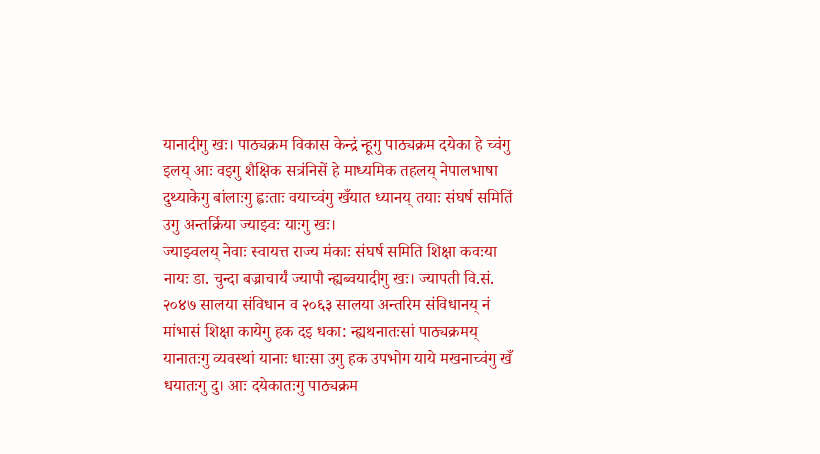यानादीगु खः। पाठ्यक्रम विकास केन्द्रं न्हूगु पाठ्यक्रम दयेका हे च्वंगु इलय् आः वइगु शैक्षिक सत्रंनिसें हे माध्यमिक तहलय् नेपालभाषा दुथ्याकेगु बांलाःगु ह्वःताः वयाच्वंगु खँयात ध्यानय् तयाः संघर्ष समितिं उगु अन्तर्क्रिया ज्याझ्वः याःगु खः।
ज्याझ्वलय् नेवाः स्वायत्त राज्य मंकाः संघर्ष समिति शिक्षा कवःया नायः डा. चुन्दा बज्राचार्यं ज्यापौ न्ह्यब्वयादीगु खः। ज्यापती वि.सं. २०४७ सालया संविधान व २०६३ सालया अन्तरिम संविधानय् नं मांभासं शिक्षा कायेगु हक दइ धका: न्ह्यथनातःसां पाठ्यक्रमय् यानातःगु व्यवस्थां यानाः धाःसा उगु हक उपभोग याये मखनाच्वंगु खँ धयातःगु दु। आः दयेकातःगु पाठ्यक्रम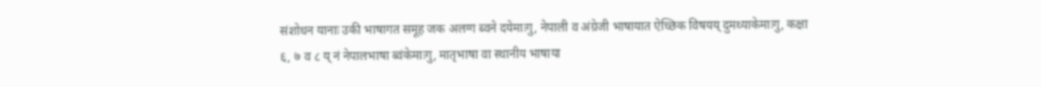संशोधन यानाः उकी भाषागत समूह जक अलग्ग ब्वने दयेमाःगु, नेपाली व अंग्रेजी भाषायात ऐच्छिक विषयय् दुमथ्याकेमाःगु, कक्षा ६, ७ व ८ य् नं नेपालभाषा ब्वंकेमाःगु, मातृभाषा वा स्थानीय भाषाया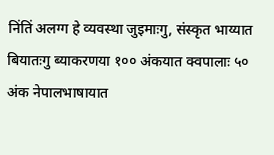निंतिं अलग्ग हे व्यवस्था जुइमाःगु, संस्कृत भाय्यात बियातःगु ब्याकरणया १०० अंकयात क्वपालाः ५० अंक नेपालभाषायात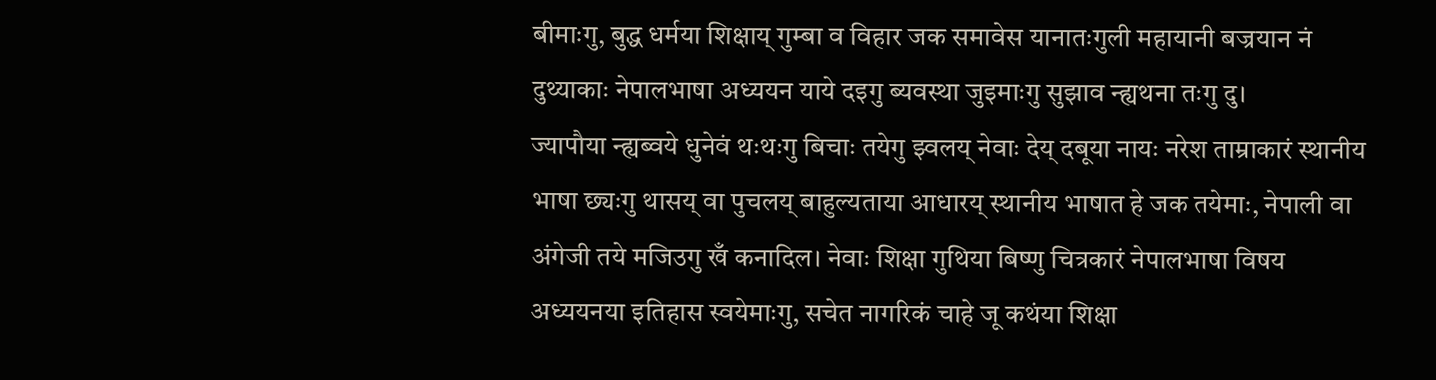बीमाःगु, बुद्ध धर्मया शिक्षाय् गुम्बा व विहार जक समावेस यानातःगुली महायानी बज्रयान नं दुथ्याकाः नेपालभाषा अध्ययन याये दइगु ब्यवस्था जुइमाःगु सुझाव न्ह्यथना तःगु दु।
ज्यापौया न्ह्यब्वये धुनेवं थःथःगु बिचाः तयेगु झ्वलय् नेवाः देय् दबूया नायः नरेश ताम्राकारं स्थानीय भाषा छ्यःगु थासय् वा पुचलय् बाहुल्यताया आधारय् स्थानीय भाषात हे जक तयेमाः, नेपाली वा अंगेजी तये मजिउगु खँ कनादिल। नेवाः शिक्षा गुथिया बिष्णु चित्रकारं नेपालभाषा विषय अध्ययनया इतिहास स्वयेमाःगु, सचेत नागरिकं चाहे जू कथंया शिक्षा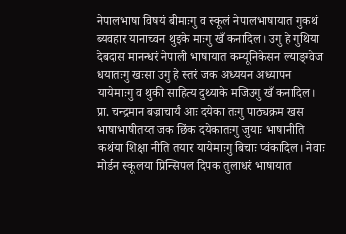नेपालभाषा विषयं बीमाःगु व स्कूलं नेपालभाषायात गुकथं ब्यवहार यानाच्वन थुइके माःगु खँ कनादिल। उगु हे गुथिया देबदास मानन्धरं नेपाली भाषायात कम्यूनिकेसन ल्याङ्ग्वेज धयातःगु खःसा उगु हे स्तरं जक अध्ययन अध्यापन यायेमाःगु व थुकी साहित्य दुथ्याके मजिउगु खँ कनादिल। प्रा. चन्द्रमान बज्राचार्यं आः दयेका तःगु पाठ्यक्रम खस भाषाभाषीतय्त जक छिंक दयेकातःगु जुयाः भाषानीति कथंया शिक्षा नीति तयार यायेमाःगु बिचाः प्वंकादिल। नेवाः मोर्डन स्कूलया प्रिन्सिपल दिपक तुलाधरं भाषायात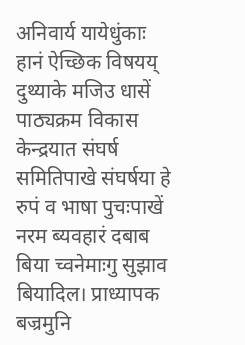अनिवार्य यायेधुंकाः हानं ऐच्छिक विषयय् दुथ्याके मजिउ धासें पाठ्यक्रम विकास केन्द्रयात संघर्ष समितिपाखे संघर्षया हे रुपं व भाषा पुचःपाखें नरम ब्यवहारं दबाब बिया च्वनेमाःगु सुझाव बियादिल। प्राध्यापक बज्रमुनि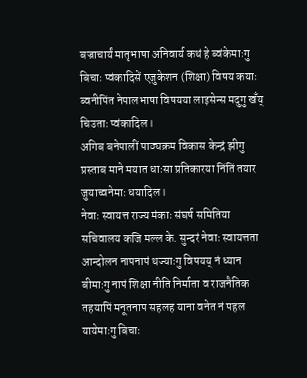बज्राचार्यं मातृभाषा अनिवार्य कथं हे ब्वंकेमाःगु बिचाः प्वंकादिसें एजुकेशन (शिक्षा) विषय कयाः ब्वनीपिंत नेपालभाषा विषयया लाइसेन्स मदुगु खँय् चिउताः प्वंकादिल।
अगिब बनेपालीं पाठ्यक्रम विकास केन्द्रं झीगु प्रस्ताब माने मयात धाःसा प्रतिकारया निंतिं तयार जुयाच्वनेमाः धयादिल।
नेवाः स्वायत्त राज्य मंकाः संघर्ष समितिया सचिवालय कजि मल्ल के. सुन्दरं नेवाः स्वायत्तता आन्दोलन नापनापं थज्याःगु विषयय् नं ध्यान बीमाःगु नापं शिक्षा नीति निर्माता व राजनैतिक तहयापिं मनूतनाप सहलह याना वनेत नं पहल यायेमाःगु बिचाः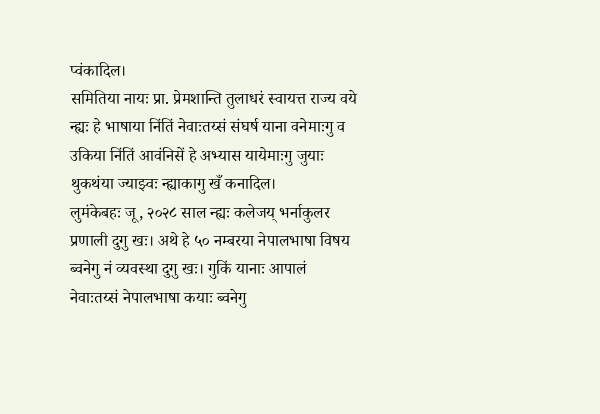प्वंकादिल।
समितिया नायः प्रा. प्रेमशान्ति तुलाधरं स्वायत्त राज्य वये न्ह्यः हे भाषाया निंतिं नेवाःतय्सं संघर्ष याना वनेमाःगु व उकिया निंतिं आवंनिसें हे अभ्यास यायेमाःगु जुयाः थुकथंया ज्याझ्वः न्ह्याकागु खँ कनादिल।
लुमंकेबहः जू, २०२८ साल न्ह्यः कलेजय् भर्नाकुलर प्रणाली दुगु खः। अथे हे ५० नम्बरया नेपालभाषा विषय ब्वनेगु नं व्यवस्था दुगु खः। गुकिं यानाः आपालं नेवाःतय्सं नेपालभाषा कयाः ब्वनेगु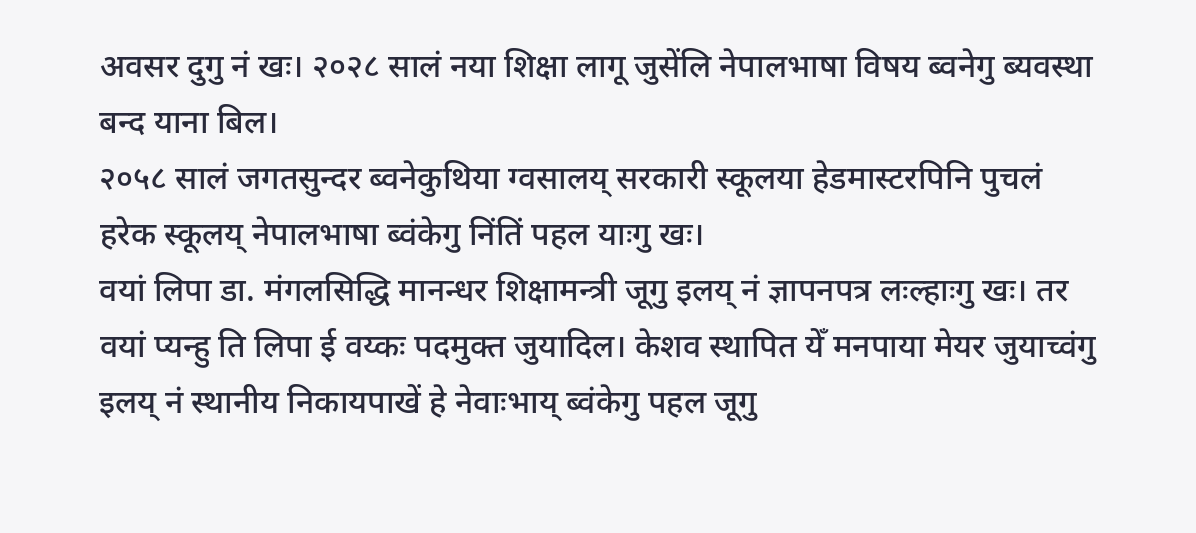अवसर दुगु नं खः। २०२८ सालं नया शिक्षा लागू जुसेंलि नेपालभाषा विषय ब्वनेगु ब्यवस्था बन्द याना बिल।
२०५८ सालं जगतसुन्दर ब्वनेकुथिया ग्वसालय् सरकारी स्कूलया हेडमास्टरपिनि पुचलं हरेक स्कूलय् नेपालभाषा ब्वंकेगु निंतिं पहल याःगु खः।
वयां लिपा डा. मंगलसिद्धि मानन्धर शिक्षामन्त्री जूगु इलय् नं ज्ञापनपत्र लःल्हाःगु खः। तर वयां प्यन्हु ति लिपा ई वय्कः पदमुक्त जुयादिल। केशव स्थापित येँ मनपाया मेयर जुयाच्वंगु इलय् नं स्थानीय निकायपाखें हे नेवाःभाय् ब्वंकेगु पहल जूगु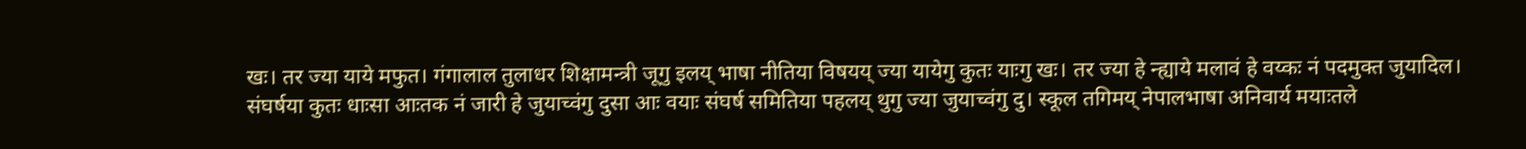खः। तर ज्या याये मफुत। गंगालाल तुलाधर शिक्षामन्त्री जूगु इलय् भाषा नीतिया विषयय् ज्या यायेगु कुतः याःगु खः। तर ज्या हे न्ह्याये मलावं हे वय्कः नं पदमुक्त जुयादिल।
संघर्षया कुतः धाःसा आःतक नं जारी हे जुयाच्वंगु दुसा आः वयाः संघर्ष समितिया पहलय् थुगु ज्या जुयाच्वंगु दु। स्कूल तगिमय् नेपालभाषा अनिवार्य मयाःतले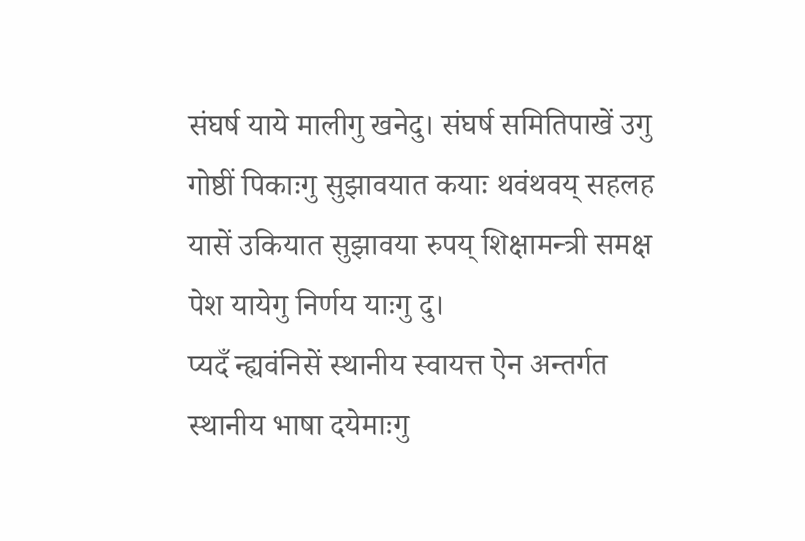संघर्ष याये मालीगु खनेदु। संघर्ष समितिपाखें उगु गोष्ठीं पिकाःगु सुझावयात कयाः थवंथवय् सहलह यासें उकियात सुझावया रुपय् शिक्षामन्त्री समक्ष पेश यायेगु निर्णय याःगु दु।
प्यदँ न्ह्यवंनिसें स्थानीय स्वायत्त ऐन अन्तर्गत स्थानीय भाषा दयेमाःगु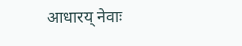आधारय् नेवाः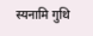स्यनामि गुथि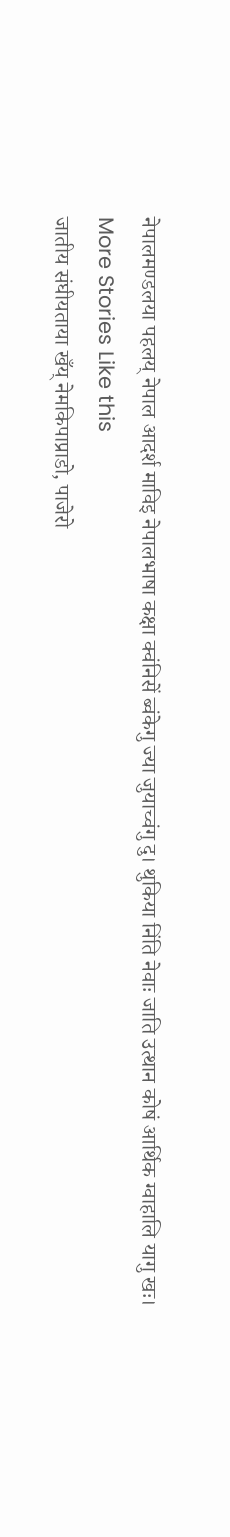नेपालमण्डलया पहलय् नेपाल आदर्श माविइ नेपालभाषा कक्षा क्वंनिसें ब्वंकेगु ज्या जुयाच्वंगु दु। थुकिया निंति नेवाः जाति उत्थान कोषं आर्थिक ग्वाहालि यागु खः।
More Stories Like this
जातीय संघीयताया खँय् नेमकिपाप्राडो, पाजेरो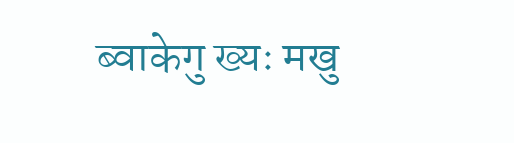ब्वाकेगु ख्यः मखु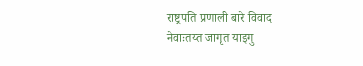राष्ट्रपति प्रणाली बारे विवाद
नेवाःतय्त जागृत याइगु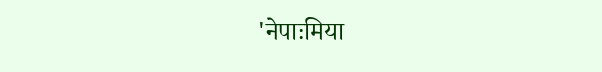'नेपाःमिया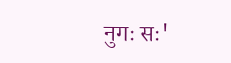नुगः सः'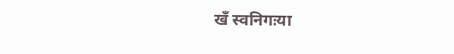खँ स्वनिगःया